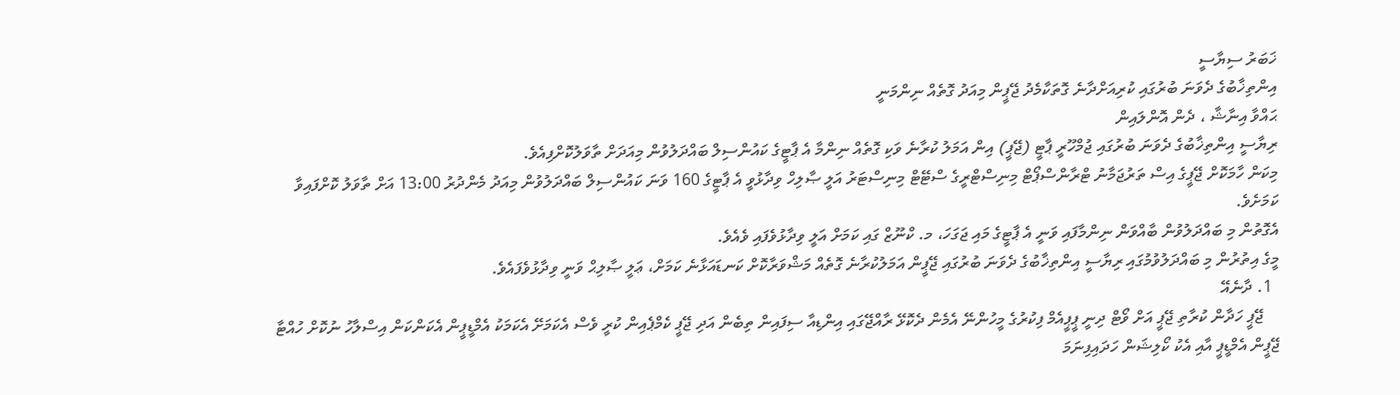ޚަބަރު ސިޔާސީ
އިންތިޚާބުގެ ދެވަނަ ބުރުގައި ކުރިއަށްދާނެ ގޮތަކާމެދު ޖޭޕީން މިއަދު ގޮތެއް ނިންމަނީ
ޙައްވާ އިނާޝާ ، ދެން އޮންލައިން
ރިޔާސީ އިންތިޚާބުގެ ދެވަނަ ބުރުގައި ޖުމްހޫރީ ޕާޓީ (ޖޭޕީ) އިން އަމަލު ކުރާނެ ވަކި ގޮތެއް ނިންމާ އެ ޕާޓީގެ ކައުންސިލް ބައްދަލުވުން މިއަދަށް ތާވަލުކޮށްފިއެވެ.
މިކަން ހާމަކޮށް ޖޭޕީގެ އިސް ތަރުޖަމާނު ޓްރާންސްޕޯޓް މިނިސްޓްރީގެ ސްޓޭޓް މިނިސްޓަރު އަލީ ޞާލިހް ވިދާޅުވީ އެ ޕާޓީގެ 160 ވަނަ ކައުންސިލް ބައްދަލުވުން މިއަދު މެންދުރު 13:00 އަށް ތާވަލު ކޮށްފައިވާ ކަމަށެވެ.
އެގޮތުން މި ބައްދަލުވުން ބާއްވަން ނިންމާފައި ވަނީ އެ ޕާޓީގެ މައި ޖަގަހަ، މ. ކްނޫޒް ގައި ކަމަށް އަލީ ވިދާޅުވެފައި ވެއެވެ.
މީގެ އިތުރުން މި ބައްދަލުވުމުގައި ރިޔާސީ އިންތިޚާބުގެ ދެވަނަ ބުރުގައި ޖޭޕީން އަމަލުކުރާނެ ގޮތެއް މަޝްވަރާކޮށް ކަނޑައަޅާނެ ކަމަށް، ޢަލީ ޞާލިޙް ވަނީ ވިދާޅުވެފައެވެ.
  1. ދާނެއޭ
    ޖޭޕީ ހަދާން ކުރާތި ޖޭޕީ އަށް ވޯޓް ދިނީ ޕީޕީއެމް ފިކުރުގެ މީހުންނޭ އެމެން ދެކޮޅޭ ރާއްޖޭގައި އިންޑިއާ ސިފައިން ތިބެން އަދި ޖޭޕީ ކެމްޕެއިން ކުރީ ވެސް އެކަމަށޭ އެކަމަކު އެމްޑީޕީން އެކަންކަން އިސްލާހު ނުކޮށް ހުއްޓާ ޖޭޕީން އެމްޑީޕީ އާއި އެކު ކޯލިޝަން ހަދައިފިނަމަ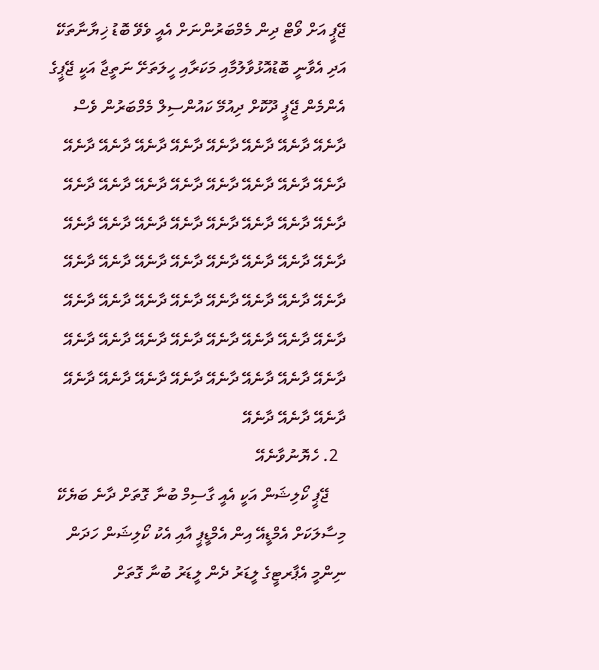ޖޭޕީ އަށް ވޯޓް ދިން މެމްބަރުންނަށް އެއީ ވެވޭ ބޮޑު ޚިޔާނާތަކޭ އަދި އެވާނީ ބޮޑުއޮޅުވާލުމާއި މަކަރާއި ހީލަތަށޭ ނަތީޖާ އަކީ ޖޭޕީގެ އެންމެން ޖޭޕީ ދޫކޮށް ދިއުމޭ ކައުންސިލް މެމްބަރުން ވެސް ދާނެއޭ ދާނެއޭ ދާނެއޭ ދާނެއޭ ދާނެއޭ ދާނެއޭ ދާނެއޭ ދާނެއޭ ދާނެއޭ ދާނެއޭ ދާނެއޭ ދާނެއޭ ދާނެއޭ ދާނެއޭ ދާނެއޭ ދާނެއޭ ދާނެއޭ ދާނެއޭ ދާނެއޭ ދާނެއޭ ދާނެއޭ ދާނެއޭ ދާނެއޭ ދާނެއޭ ދާނެއޭ ދާނެއޭ ދާނެއޭ ދާނެއޭ ދާނެއޭ ދާނެއޭ ދާނެއޭ ދާނެއޭ ދާނެއޭ ދާނެއޭ ދާނެއޭ ދާނެއޭ ދާނެއޭ ދާނެއޭ ދާނެއޭ ދާނެއޭ ދާނެއޭ ދާނެއޭ ދާނެއޭ ދާނެއޭ ދާނެއޭ ދާނެއޭ ދާނެއޭ ދާނެއޭ ދާނެއޭ ދާނެއޭ ދާނެއޭ ދާނެއޭ ދާނެއޭ ދާނެއޭ ދާނެއޭ ދާނެއޭ ދާނެއޭ ދާނެއޭ ދާނެއޭ
  2. ހެޔޮނުވާނެއޭ
    ޖޭޕީ ކޯލިޝަން އަކީ އެއީ ގާސިމް ބުނާ ގޮތަށް ދާނެ ބަޔެކޭ މިސާލަކަށް އެމްޑީއޭ އިން އެމްޑީޕީ އާއި އެކު ކޯލިޝަން ހަދަން ނިންމީ އެޕާރޓީގެ ލީޑަރު ދެން ލީޑަރު ބުނާ ގޮތަށް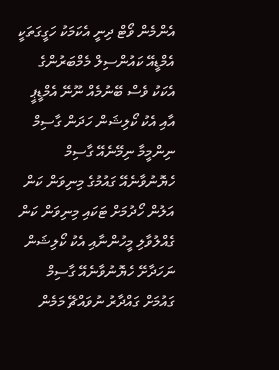އެންމެން ވޯޓް ދިނީ އެކަމަކު ހަގީގަތަކީ އެމްޑީއޭ ކައުންސިލް މެމްބަރުންގެ އެކަކު ވެސް ބޭނުމެއް ނޫނޭ އެމްޑީޕީ އާއި އެކު ކޯލިޝަން ހަދަން ގާސިމް ނިންމީމާ ނިމޭނެއޭ ގާސިމް ހެޔޮނުވާނެއޭ ގައުމުގެ މިނިވަން ކަން އަލުން ހޯދުމަށް ޓަކައި މިނިވަން ކަން ގެއްލުވާލި މީހުންނާއި އެކު ކޯލިޝަން ނަހަދާށޭ ހެޔޮނުވާނެއޭ ގާސިމް ގައުމަށް ގައްދާރު ނުވައްޗޭ މަމެން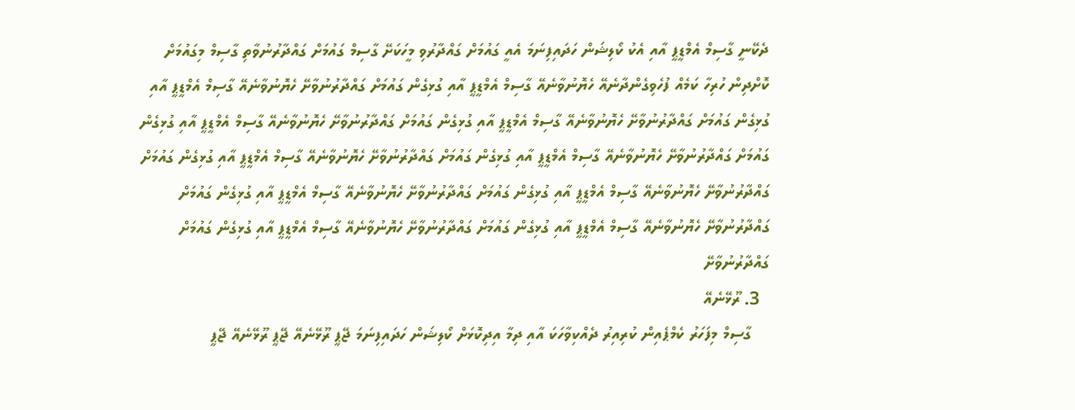ދެކޭނީ ގާސިމް އެމްޑީޕީ އާއި އެކު ކޯލިޝަން ހަދައިފިނަމަ އެއީ ގައުމަށް ގައްދާރުވި މީހަކަށޭ ގާސިމް ގައުމަށް ގައްދާރުނުވާތި ގާސިމް މިގައުމަށް ކޮށްދިން ހުރިހާ ކަމެއް ފުހެވިގެންދާނެއޭ ހެޔޮނުވާނެއޭ ގާސިމް އެމްޑީޕީ އާއި ގުޅިގެން ގައުމަށް ގައްދާރުނުވާށޭ ހެޔޮނުވާނެއޭ ގާސިމް އެމްޑީޕީ އާއި ގުޅިގެން ގައުމަށް ގައްދާރުނުވާށޭ ހެޔޮނުވާނެއޭ ގާސިމް އެމްޑީޕީ އާއި ގުޅިގެން ގައުމަށް ގައްދާރުނުވާށޭ ހެޔޮނުވާނެއޭ ގާސިމް އެމްޑީޕީ އާއި ގުޅިގެން ގައުމަށް ގައްދާރުނުވާށޭ ހެޔޮނުވާނެއޭ ގާސިމް އެމްޑީޕީ އާއި ގުޅިގެން ގައުމަށް ގައްދާރުނުވާށޭ ހެޔޮނުވާނެއޭ ގާސިމް އެމްޑީޕީ އާއި ގުޅިގެން ގައުމަށް ގައްދާރުނުވާށޭ ހެޔޮނުވާނެއޭ ގާސިމް އެމްޑީޕީ އާއި ގުޅިގެން ގައުމަށް ގައްދާރުނުވާށޭ ހެޔޮނުވާނެއޭ ގާސިމް އެމްޑީޕީ އާއި ގުޅިގެން ގައުމަށް ގައްދާރުނުވާށޭ ހެޔޮނުވާނެއޭ ގާސިމް އެމްޑީޕީ އާއި ގުޅިގެން ގައުމަށް ގައްދާރުނުވާށޭ ހެޔޮނުވާނެއޭ ގާސިމް އެމްޑީޕީ އާއި ގުޅިގެން ގައުމަށް ގައްދާރުނުވާށޭ
  3. ރޫޅޭނެއޭ
    ގާސިމް މިފަހަރު ކެމްޕެއިން ކުރިއިރު ދެއްކިވާހަކަ އާއި ދިމާ އިދިކޮޅަށް ކޯލިޝަން ހަދައިފިނަމަ ޖޭޕީ ރޫޅޭނެއޭ ޖޭޕީ ރޫޅޭނެއޭ ޖޭޕީ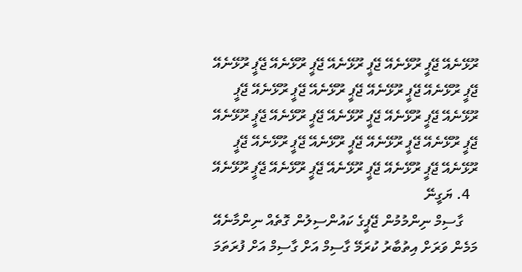ރޫޅޭނެއޭ ޖޭޕީ ރޫޅޭނެއޭ ޖޭޕީ ރޫޅޭނެއޭ ޖޭޕީ ރޫޅޭނެއޭ ޖޭޕީ ރޫޅޭނެއޭ ޖޭޕީ ރޫޅޭނެއޭ ޖޭޕީ ރޫޅޭނެއޭ ޖޭޕީ ރޫޅޭނެއޭ ޖޭޕީ ރޫޅޭނެއޭ ޖޭޕީ ރޫޅޭނެއޭ ޖޭޕީ ރޫޅޭނެއޭ ޖޭޕީ ރޫޅޭނެއޭ ޖޭޕީ ރޫޅޭނެއޭ ޖޭޕީ ރޫޅޭނެއޭ ޖޭޕީ ރޫޅޭނެއޭ ޖޭޕީ ރޫޅޭނެއޭ ޖޭޕީ ރޫޅޭނެއޭ ޖޭޕީ ރޫޅޭނެއޭ ޖޭޕީ ރޫޅޭނެއޭ ޖޭޕީ ރޫޅޭނެއޭ ޖޭޕީ ރޫޅޭނެއޭ ޖޭޕީ ރޫޅޭނެއޭ ޖޭޕީ ރޫޅޭނެއޭ
  4. ޔަގީނޭ
    ގާސިމް ނިންމުމުން ޖޭޕީގެ ކައުންސިލުން ގޮތެއް ނިންމާނެއޭ މަމެން ވަރަށް އިތުބާރު ކުރަމޭ ގާސިމް އަށް ގާސިމް އަށް ފުރަތަމަ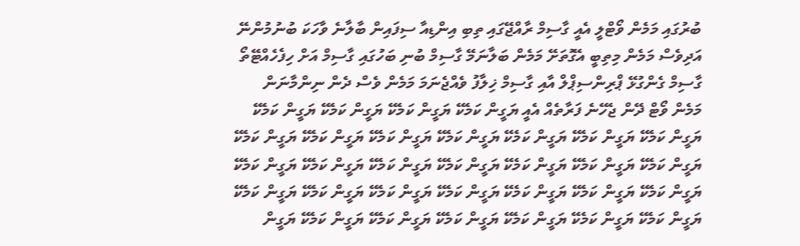ބުރުގައި މަމެން ވޯޓްލީ އެއީ ގާސިމް ރާއްޖޭގައި ތިބި އިންޑިއާ ސިފައިން ބާލާނެ ވާހަކަ ބުނުމުންނޭ އަދިވެސް މަމެން މިތިބީ އެގޮތަށޭ މަމެން ބަލާނަމޭ ގާސިމް ބުނި ބަހުގައި ގާސިމް އަށް ހިފެހެއްޓޭތޯ ގާސިމް ގެންގުޅޭ ޕްރިންސިޕްލް އާއި ގާސިމް ޚިލާފު ވެއްޖެނަމަ މަމެން ވެސް ދެން ނިންމާނަން މަމެން ވޯޓް ދޭން ޖެހޭނެ ފަރާތެއް އެއީ ޔަގީން ކަމެކޭ ޔަގީން ކަމެކޭ ޔަގީން ކަމެކޭ ޔަގީން ކަމެކޭ ޔަގީން ކަމެކޭ ޔަގީން ކަމެކޭ ޔަގީން ކަމެކޭ ޔަގީން ކަމެކޭ ޔަގީން ކަމެކޭ ޔަގީން ކަމެކޭ ޔަގީން ކަމެކޭ ޔަގީން ކަމެކޭ ޔަގީން ކަމެކޭ ޔަގީން ކަމެކޭ ޔަގީން ކަމެކޭ ޔަގީން ކަމެކޭ ޔަގީން ކަމެކޭ ޔަގީން ކަމެކޭ ޔަގީން ކަމެކޭ ޔަގީން ކަމެކޭ ޔަގީން ކަމެކޭ ޔަގީން ކަމެކޭ ޔަގީން ކަމެކޭ ޔަގީން ކަމެކޭ ޔަގީން ކަމެކޭ ޔަގީން ކަމެކޭ ޔަގީން ކަމެކޭ ޔަގީން ކަމެކޭ ޔަގީން ކަމެކޭ ޔަގީން ކަމެކޭ ޔަގީން ކަމެކޭ ޔަގީން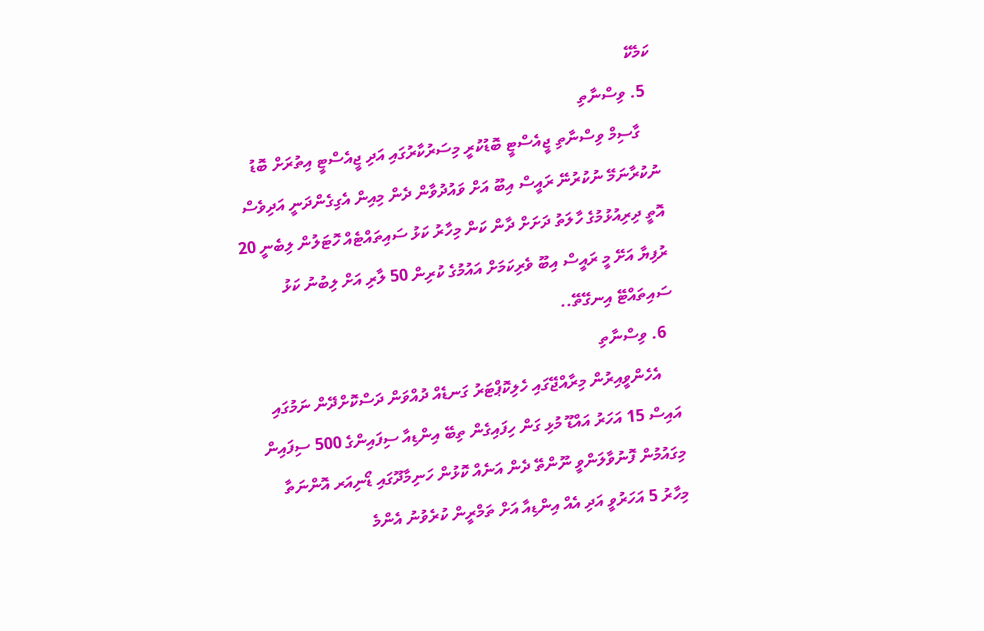ކަމެކޭ
  5. ވިސްނާތި
    ގާސިމް ވިސްނާތި ޖީއެސްޓީ ބޮޑުކުރީ މިސަރުކާރުގައި އަދި ޖީއެސްޓީ އިތުރަށް ބޮޑު ނުކުރާނަމޭ ނުކުރުނޭ ރައީސް އިބޫ އަށް ވައުދުވާން ދެން މިއިން އެގިގެންދަނީ އަދިވެސް އޮތީ ދިރިއުޅުމުގެ ހާލަތު ދަށަށް ދާން ކަން މިހާރު ކަޅު ސައިތައްޓެއް ހޮޓަލުން ލިބެނީ 20 ރުފިޔާ އަށޭ މީ ރައީސް އިބޫ ވެރިކަމަށް އައުމުގެ ކުރިން 50 ލާރި އަށް ލިބުނު ކަޅު ސައިތައްޓޭ އިނގޭތޭ..
  6. ވިސްނާތި
    އެހެންވީއިރުން މިރާއްޖޭގައި ހެލިކޮޕްޓަރު ގަނޑެއް ދުއްވަން ދަސްކޮށްދޭން ނަމުގައި އައިސް 15 އަހަރު އައްޑޫ މުޅި ގަން ހިފައިގެން ތިބޭ އިންޑިއާ ސިފައިންގެ 500 ސިފައިން މިގައުމުން ފޮނުވާލަންވީ ނޫންތޭ ދެން އަނެއް ކޮޅުން ހަނިމާދޫގައި ޑޯނިއަރ އޮންނަތާ މިހާރު 5 އަހަރުވީ އަދި އެއް އިންޑިއާ އަށް ތަމްރީން ކުރެވުނު އެންމެ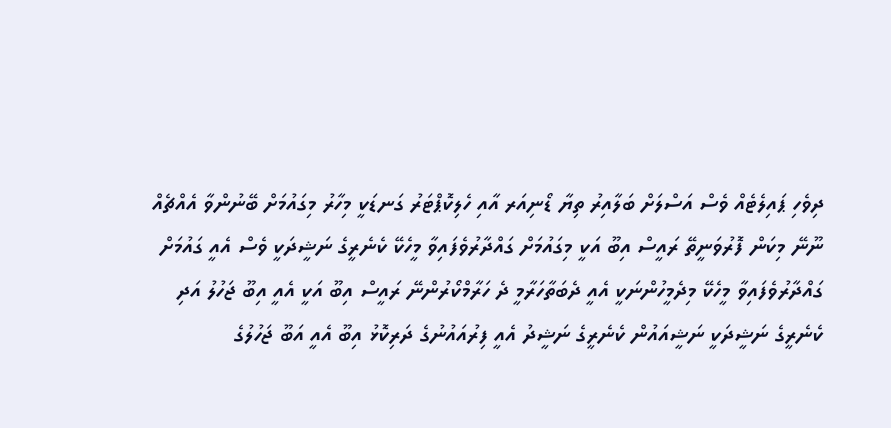ދިވެހި ޕައިލެޓެއް ވެސް އަސްލަށް ބަލާއިރު ތިޔާ ޑޯނިއަރ އާއި ހެލިކޮޕްޓަރު ގަނޑަކީ މިހާރު މިގައުމަށް ބޭނުންވާ އެއްޗެއް ނޫނޭ މިކަން ފޮރުވަނީތޭ ރައީސް އިބޫ އަކީ މިގައުމަށް ގައްދާރުވެފައިވާ މީހެކޭ ކެނެރީގެ ނަޝީދަކީ ވެސް އެއީ ގައުމަށް ގައްދާރުވެފައިވާ މީހެކޭ މިދެމީހުންނަކީ އެއީ ދެބަތާހަރާމީ ދެ ހަރާމްކޯރުންނޭ ރައީސް އިބޫ އަކީ އެއީ އިބޫ ޖަހުލު އަދި ކެނެރީގެ ނަޝީދަކީ ނަޝީއައުން ކެނެރީގެ ނަޝީދު އެއީ ފިރުއައުނުގެ ދަރިކޮޅު އިބޫ އެއީ އަބޫ ޖަހުލުގެ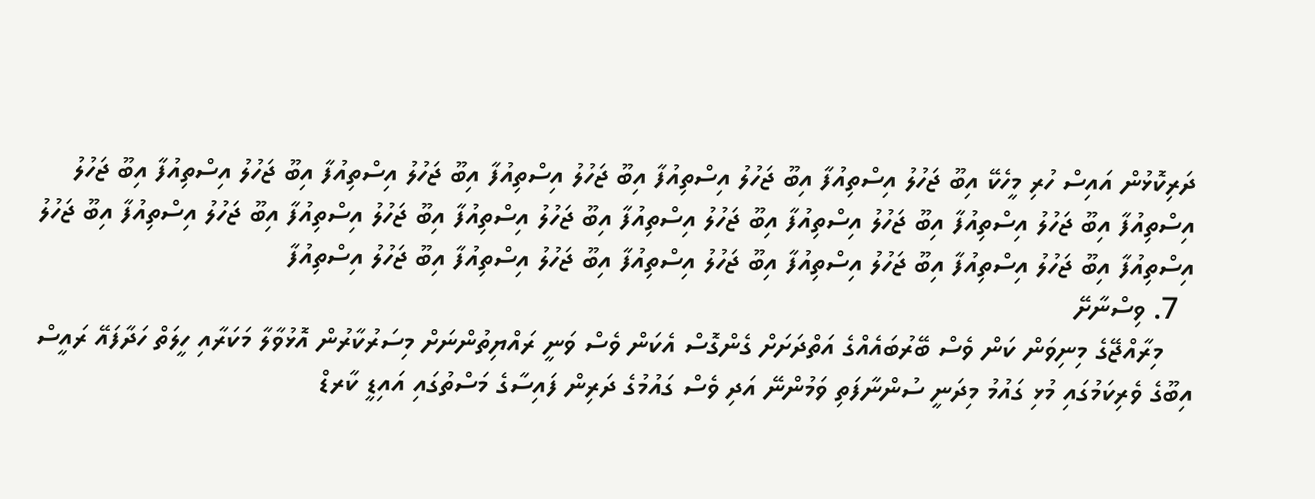ދަރިކޮޅުން އައިސް ހުރި މީހެކޭ އިބޫ ޖަހުލު އިސްތިއުފާ އިބޫ ޖަހުލު އިސްތިއުފާ އިބޫ ޖަހުލު އިސްތިއުފާ އިބޫ ޖަހުލު އިސްތިއުފާ އިބޫ ޖަހުލު އިސްތިއުފާ އިބޫ ޖަހުލު އިސްތިއުފާ އިބޫ ޖަހުލު އިސްތިއުފާ އިބޫ ޖަހުލު އިސްތިއުފާ އިބޫ ޖަހުލު އިސްތިއުފާ އިބޫ ޖަހުލު އިސްތިއުފާ އިބޫ ޖަހުލު އިސްތިއުފާ އިބޫ ޖަހުލު އިސްތިއުފާ އިބޫ ޖަހުލު އިސްތިއުފާ އިބޫ ޖަހުލު އިސްތިއުފާ އިބޫ ޖަހުލު އިސްތިއުފާ އިބޫ ޖަހުލު އިސްތިއުފާ އިބޫ ޖަހުލު އިސްތިއުފާ އިބޫ ޖަހުލު އިސްތިއުފާ
  7. ވިސްނާށޭ
    މިރާއްޖޭގެ މިނިވަން ކަން ވެސް ބޭރުބައެއްގެ އަތްދަށަށް ގެންގޮސް އެކަން ވެސް ވަނީ ރައްޔިތުންނަށް މިސަރުކާރުން އޮޅުވާލާ މަކަރާއި ހީލަތް ހަދާފައޭ ރައީސް އިބޫގެ ވެރިކަމުގައި މުޅި ގައުމު މިދަނީ ސުންނާފަތި ވަމުންނޭ އަދި ވެސް ގައުމުގެ ދަރިން ފައިސާގެ މަސްތުގައި އައިޑީ ކާރޑް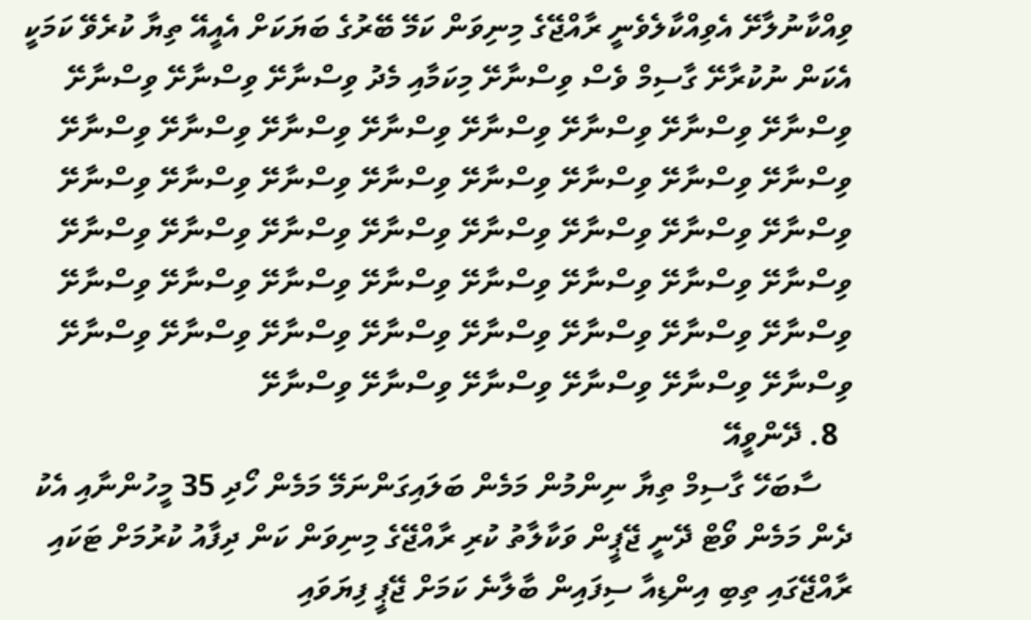ވިއްކާނުލާށޭ އެވިއްކާލެވެނީ ރާއްޖޭގެ މިނިވަން ކަމޭ ބޭރުގެ ބަޔަކަށް އެއީއޭ ތިޔާ ކުރެވޭ ކަމަކީ އެކަން ނުކުރާށޭ ގާސިމް ވެސް ވިސްނާށޭ މިކަމާއި މެދު ވިސްނާށޭ ވިސްނާށޭ ވިސްނާށޭ ވިސްނާށޭ ވިސްނާށޭ ވިސްނާށޭ ވިސްނާށޭ ވިސްނާށޭ ވިސްނާށޭ ވިސްނާށޭ ވިސްނާށޭ ވިސްނާށޭ ވިސްނާށޭ ވިސްނާށޭ ވިސްނާށޭ ވިސްނާށޭ ވިސްނާށޭ ވިސްނާށޭ ވިސްނާށޭ ވިސްނާށޭ ވިސްނާށޭ ވިސްނާށޭ ވިސްނާށޭ ވިސްނާށޭ ވިސްނާށޭ ވިސްނާށޭ ވިސްނާށޭ ވިސްނާށޭ ވިސްނާށޭ ވިސްނާށޭ ވިސްނާށޭ ވިސްނާށޭ ވިސްނާށޭ ވިސްނާށޭ ވިސްނާށޭ ވިސްނާށޭ ވިސްނާށޭ ވިސްނާށޭ ވިސްނާށޭ ވިސްނާށޭ ވިސްނާށޭ ވިސްނާށޭ ވިސްނާށޭ ވިސްނާށޭ ވިސްނާށޭ ވިސްނާށޭ ވިސްނާށޭ ވިސްނާށޭ ވިސްނާށޭ
  8. ދޭންވީއޭ
    ސާބަހޭ ގާސިމް ތިޔާ ނިންމުން މަމެން ބަލައިގަންނަމޭ މަމެން ހޯދި 35 މީހުންނާއި އެކު ދެން މަމެން ވޯޓް ދޭނީ ޖޭޕީން ވަކާލާތު ކުރި ރާއްޖޭގެ މިނިވަން ކަން ދިފާއު ކުރުމަށް ޓަކައި ރާއްޖޭގައި ތިބި އިންޑިއާ ސިފައިން ބާލާނެ ކަމަށް ޖޭޕީ ފިޔަވައި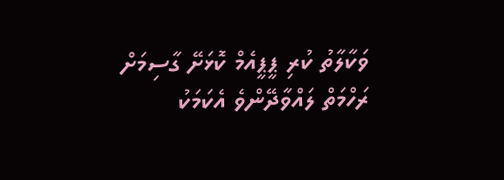ވަކާލާތު ކުރި ޕީޕީއެމް ކޮޅަށޭ ގާސިމަށް ރަހްމަތް ލައްވާދޭންވެ އެކަމަކު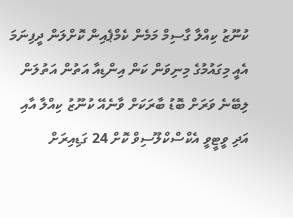ކުނޫޒު ކިއްލާ ގާސިމް މަމެން ކެމްޕެއިން ކޮށްލަން ދީފިނަމަ އެއީ މިގައުމުގެ މިނިވަން ކަން އިންޑިއާ އަތުން އަތުލަން ލިބޭނެ ވަރަށް ބޮޑު ބާރަކަށް ވާނެއޭ ކުނޫޒު ކިއްލާ އާއި އަދި ވީޓީވީ އެކްސްކްލޫސިވް ކޮށް 24 ގަޑިއިރަށް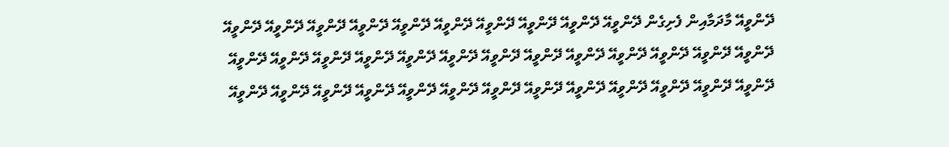ދޭންވީއޭ މާދަމާއިން ފެށިގެން ދޭންވީއޭ ދޭންވީއޭ ދޭންވީއޭ ދޭންވީއޭ ދޭންވީއޭ ދޭންވީއޭ ދޭންވީއޭ ދޭންވީއޭ ދޭންވީއޭ ދޭންވީއޭ ދޭންވީއޭ ދޭންވީއޭ ދޭންވީއޭ ދޭންވީއޭ ދޭންވީއޭ ދޭންވީއޭ ދޭންވީއޭ ދޭންވީއޭ ދޭންވީއޭ ދޭންވީއޭ ދޭންވީއޭ ދޭންވީއޭ ދޭންވީއޭ ދޭންވީއޭ ދޭންވީއޭ ދޭންވީއޭ ދޭންވީއޭ ދޭންވީއޭ ދޭންވީއޭ ދޭންވީއޭ ދޭންވީއޭ ދޭންވީއޭ ދޭންވީއޭ ދޭންވީއޭ ދޭންވީއޭ ދޭންވީއޭ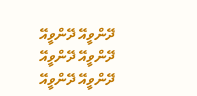ދޭންވީއޭ ދޭންވީއޭ ދޭންވީއޭ ދޭންވީއޭ ދޭންވީއޭ ދޭންވީއޭ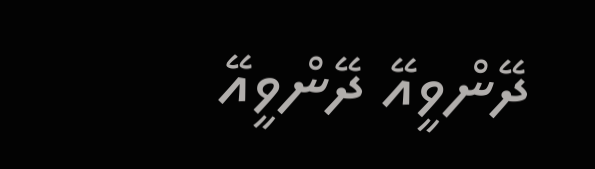ދޭންވީއޭ ދޭންވީއޭ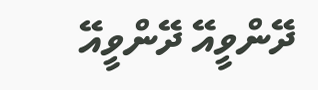ދޭންވީއޭ ދޭންވީއޭ